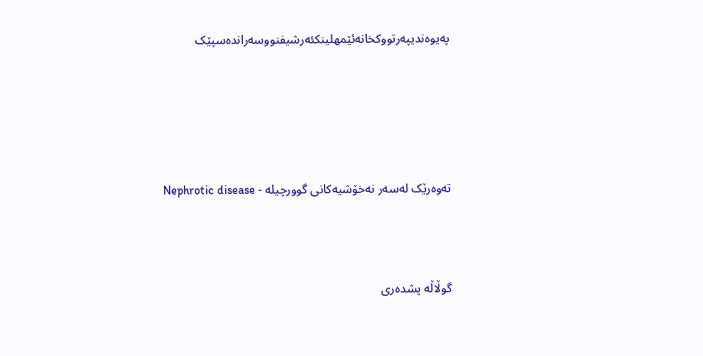په‌یوه‌ندیپه‌رتووکخانه‌ئێمهلینکئه‌رشیفنووسه‌رانده‌سپێک





ته‌وه‌رێک له‌سه‌ر نه‌خۆشیه‌کانی گوورچیله ‌- Nephrotic disease



گوڵاڵه‌ پشده‌ری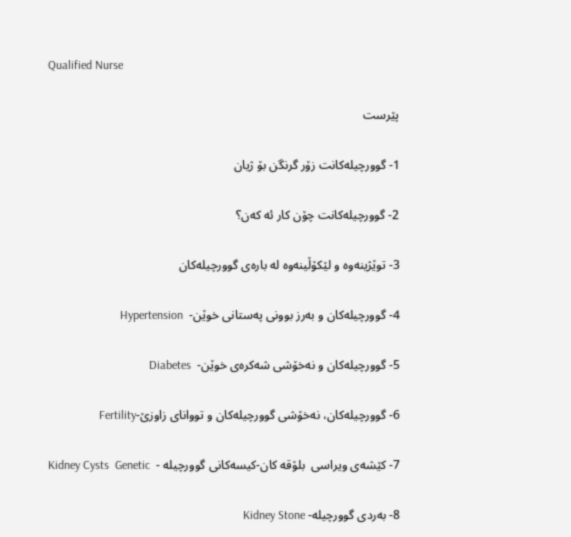Qualified Nurse

پێرست

1- گوورچیله‌کانت زۆر گرنگن بۆ ژیان

2- گوورچیله‌کانت چۆن کار ئه‌ ‌که‌ن؟

3- توێژینه‌وه‌ و لێکۆڵینه‌وه‌ له‌ باره‌ی گوورچیله‌کان

4- گوورچیله‌کان و به‌رز بوونی په‌ستانی خوێن-  Hypertension

5- گوورچیله‌کان و نه‌خۆشی شه‌کره‌ی خوێن-  Diabetes

6- گوورچیله‌کان، نه‌خۆشی گوورچیله‌کان و تووانای زاوزێ-Fertility

7- كێشه‌ی ویراسی  بلۆقه‌ کان-کیسه‌کانی گوورچیله -  Kidney Cysts  Genetic

8- به‌ردی گوورچیله‌- Kidney Stone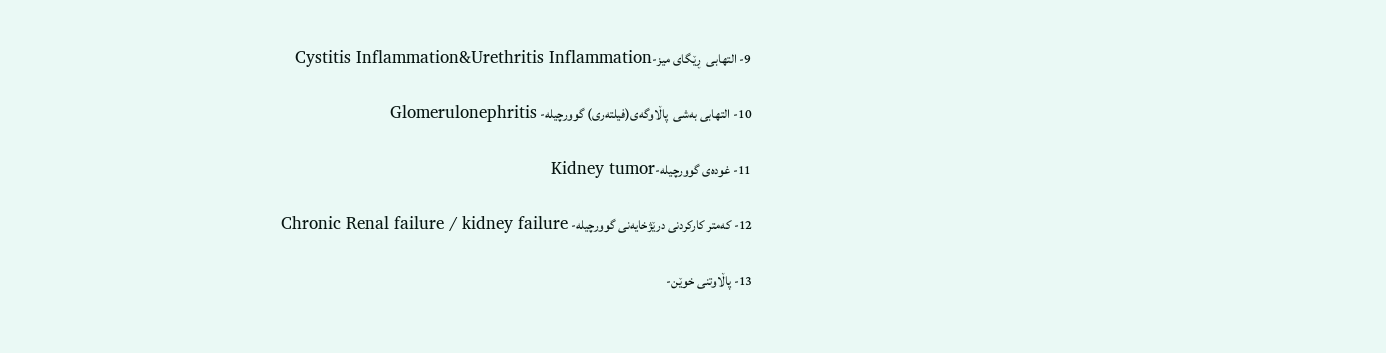9- التهابی  ڕێگای میز-Cystitis Inflammation&Urethritis Inflammation

10- التهابی به‌شی  پاڵاوگه‌ی(فیلته‌ری) گوورچیله‌- Glomerulonephritis

11- غوده‌ی گوورچیله‌-Kidney tumor

12- که‌متر کارکردنی درێژخایه‌نی گوورچیله‌- Chronic Renal failure / kidney failure

13- پاڵاوتنی خوێن-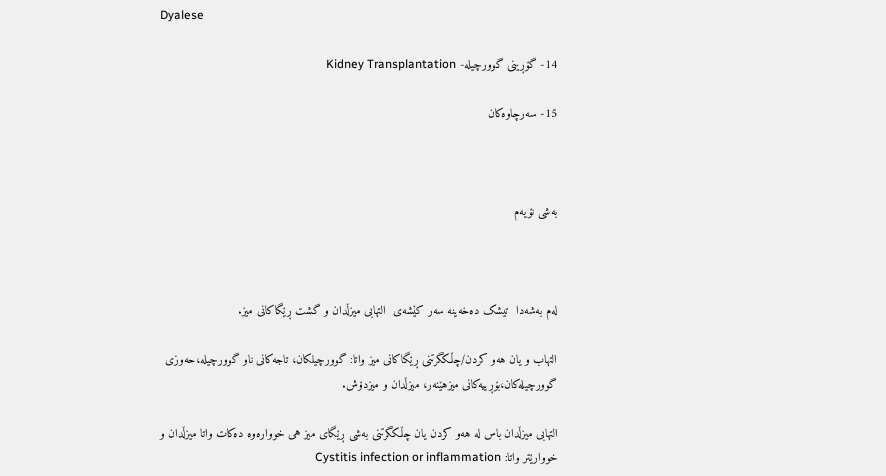Dyalese

14- گۆڕینی گوورچیله‌- Kidney Transplantation

15- سه‌رچاوه‌کان



به‌شی نۆیه‌م



له‌م به‌شه‌دا  تیشک ده‌خه‌ینه‌ سه‌ر ‌کێشه‌ی  التهابی میزڵدان و گشت ڕێگاکانی میز.

التهاب و یان هه‌و کردن/چڵکگرتنی ڕێگاکانی میز واتا: گوورچیلکان، تاجه‌کانی ناو گوورچیله‌،حه‌وزی گوورچیله‌کان،بۆڕییه‌کانی میزهێنه‌ر، میزڵدان و میزدۆش.

التهابی میزڵدان باس له‌ هه‌و کردن یان چڵکگرتنی به‌شی ڕێگای میز هی خوواره‌وه‌ ده‌کات واتا میزڵدان و خووارێتر واتا: Cystitis infection or inflammation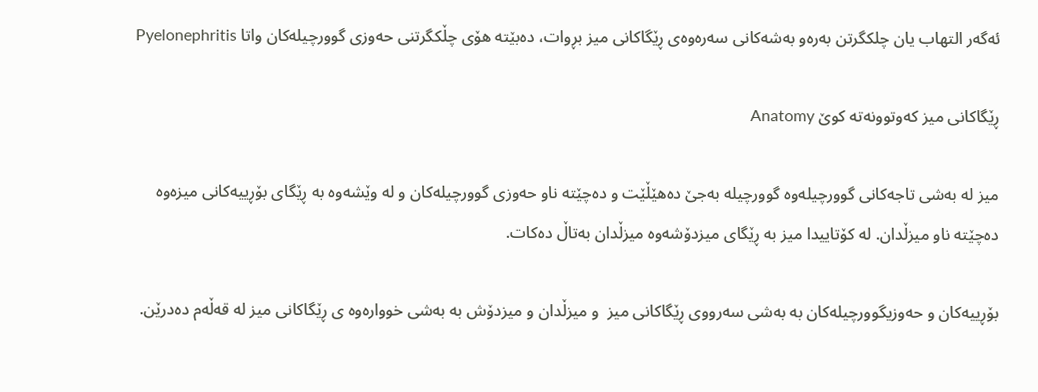ئه‌گه‌ر التهاب یان چلکگرتن به‌ره‌و به‌شه‌کانی سه‌ره‌وه‌ی ڕێگاکانی میز بڕوات، ده‌بێته‌ هۆی چڵکگرتنی حه‌وزی گوورچیله‌کان واتا Pyelonephritis

ڕێگاکانی میز که‌وتوونه‌ته‌ کوێ Anatomy

میز له به‌شی تاجه‌کانی گوورچیله‌وه‌ گوورچیله‌ به‌جێ ده‌هێڵێت و ده‌چێته‌ ناو حه‌وزی گوورچیله‌کان و له‌ وێشه‌وه‌ به‌ ڕێگای بۆڕییه‌کانی میزه‌وه‌ ده‌چێته‌ ناو میزڵدان. له‌ کۆتاییدا میز به‌ ڕێگای میزدۆشه‌وه‌ میزڵدان به‌تاڵ ده‌کات.

بۆڕییه‌کان و حه‌وزیگوورچیله‌کان به‌ به‌شی سه‌رووی ڕێگاکانی میز  و میزڵدان و میزدۆش به‌ به‌شی خوواره‌وه‌ ی ڕێگاکانی میز له‌ قه‌ڵه‌م ده‌درێن.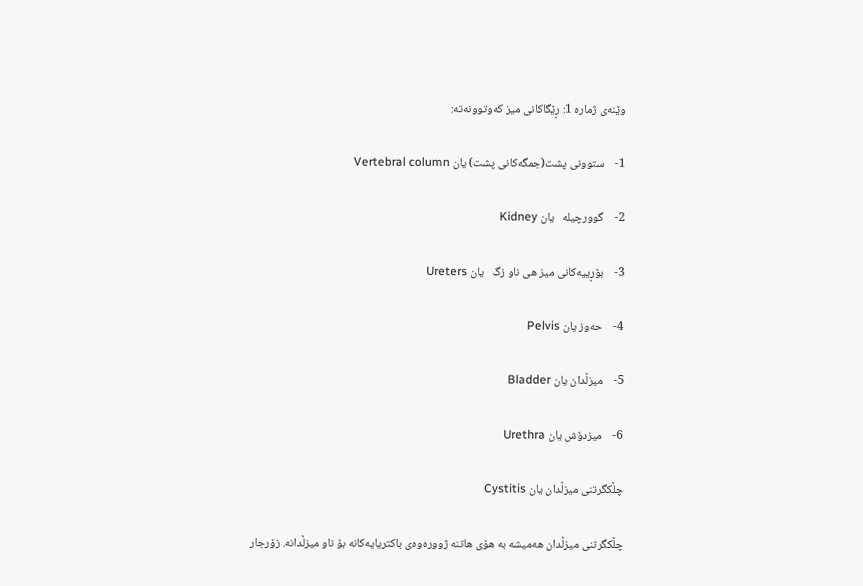وێنه‌ی ژماره‌ 1: ڕێگاکانی میز که‌وتوونه‌ته‌:

1-    ستوونی پشت(جمگه‌کانی پشت) یان Vertebral column

2-    گوورچیله‌   یان Kidney

3-    بۆڕییه‌کانی میز هی ناو زگ   یان Ureters

4-    حه‌وز یان Pelvis

5-    میزڵدان یان Bladder

6-    میزدۆش یان Urethra

چڵکگرتنی میزڵدان یان Cystitis

چڵکگرتنی میزڵدان هه‌میشه‌ به‌ هۆی هاتنه‌ ژووره‌وه‌ی باکتریایه‌کانه‌ بۆ ناو میزڵدانه‌. زۆرجار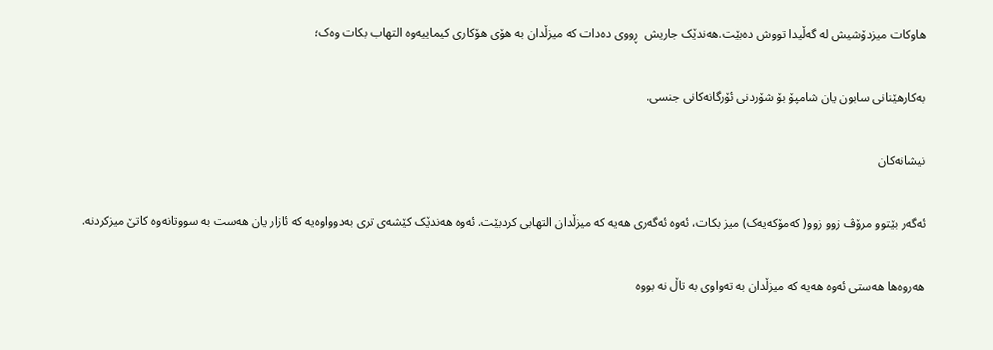هاوکات میزدۆشیش له‌ گه‌ڵیدا تووش ده‌بێت.هه‌ندێک جاریش  ڕووی ده‌دات که‌ میزڵدان به‌ هۆی هۆکاری کیماییه‌وه‌ التهاب بکات وه‌ک؛

به‌کارهێنانی سابون یان شامپۆ بۆ شۆردنی ئۆرگانه‌کانی جنسی.

نیشانه‌کان

ئه‌گه‌ر بێتوو مرۆڤ زوو زوو( که‌مۆکه‌یه‌ک) میز بکات، ئه‌وه‌ ئه‌گه‌ری هه‌یه‌ که‌ میزڵدان التهابی کردبێت. ئه‌وه‌ هه‌ندێک کێشه‌ی تری به‌دوواوه‌یه‌ که‌ ئازار یان هه‌ست به‌ سووتانه‌وه‌ کاتێ میزکردنه‌.

هه‌روه‌ها هه‌ستی ئه‌وه‌ هه‌یه‌ که‌ میزڵدان به‌ ته‌واوی به‌ تاڵ نه‌ بووه‌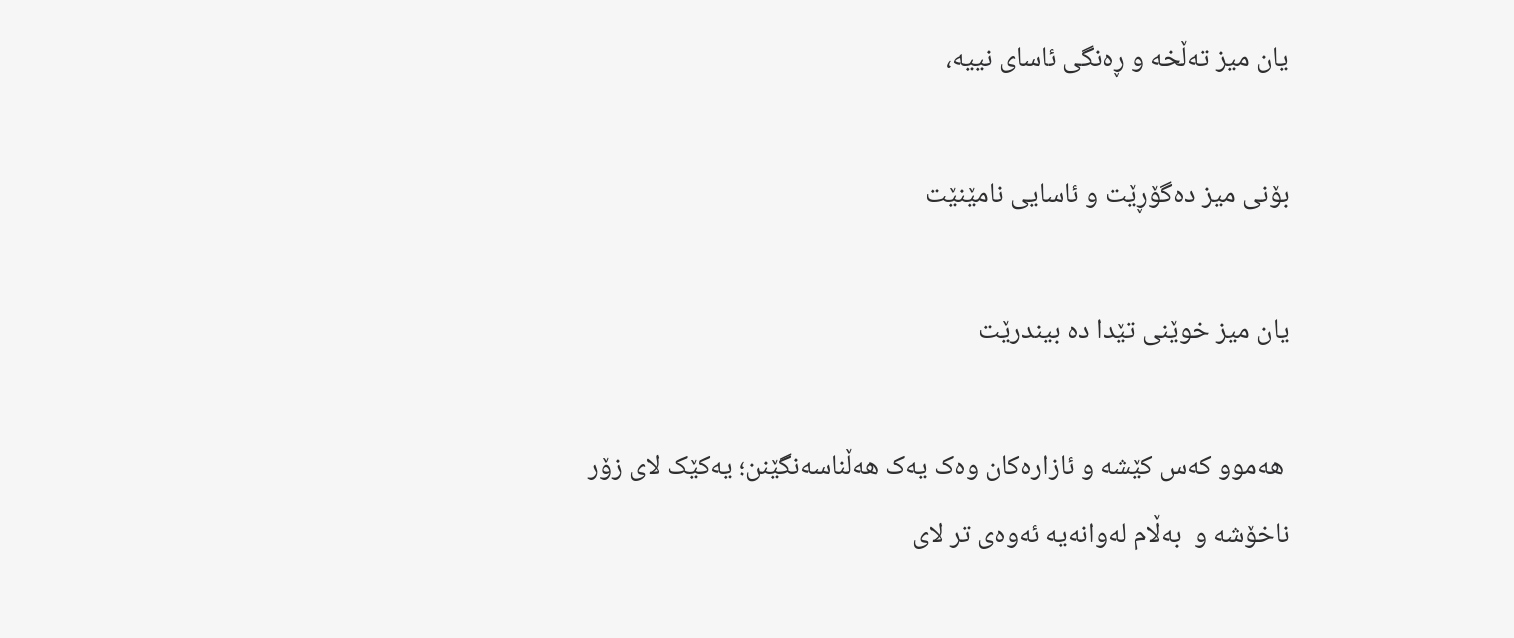یان میز ته‌ڵخه‌ و ڕه‌نگی ئاسای نییه‌،

بۆنی میز ده‌گۆڕێت و ئاسایی نامێنێت

یان میز خوێنی تێدا ده بیندرێت

 هه‌موو که‌س کێشه‌ و ئازاره‌کان وه‌ک یه‌ک هه‌ڵناسه‌نگێنن؛ یه‌کێک لای زۆر ناخۆشه‌ و  به‌ڵام له‌وانه‌یه‌ ئه‌وه‌ی تر لای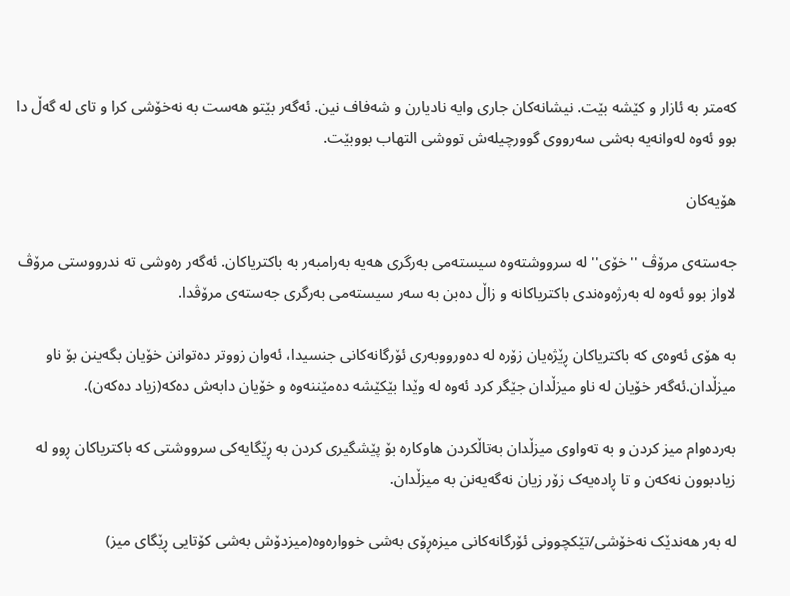که‌متر به‌ ئازار و کێشه‌ بێت. نیشانه‌کان جاری وایه‌ نادیارن و شه‌فاف نین. ئه‌گه‌ر بێتو هه‌ست به‌ نه‌خۆشی کرا و تای له‌ گه‌ڵ دا بوو ئه‌وه‌ له‌وانه‌یه‌ به‌شی سه‌رووی گوورچیله‌ش تووشی التهاب بووبێت.

هۆیه‌کان

جه‌سته‌ی مرۆڤ ''خۆی'' له‌ سرووشته‌وه‌ سیسته‌می به‌رگری هه‌یه‌ به‌رامبه‌ر به‌ باکتریاکان. ئه‌گه‌ر ره‌وشی ته ندرووستی مرۆڤ لاواز بوو ئه‌وه له‌ به‌رژه‌وه‌ندی‌ باکتریاکانه‌ و‌ زاڵ ده‌بن به‌ سه‌ر سیسته‌می به‌رگری جه‌سته‌ی مرۆڤدا.

به‌ هۆی ئه‌وه‌ی که‌ باکتریاکان ڕێژه‌یان زۆره‌ له‌ ده‌ورووبه‌ری ئۆرگانه‌کانی جنسیدا، ئه‌وان زووتر ده‌توانن خۆیان بگه‌ینن بۆ ناو میزڵدان.ئه‌گه‌ر خۆیان له‌ ناو میزڵدان جێگر کرد ئه‌وه‌ له‌ وێدا بێکێشه‌ ده‌مێننه‌وه‌ و خۆیان دابه‌ش ده‌که‌(زیاد ده‌که‌ن).

به‌رده‌وام میز کردن و به‌ ته‌واوی میزڵدان به‌تاڵکردن هاوکاره‌ بۆ پێشگیری کردن به‌ ڕێگایه‌کی سرووشتی که‌ باکتریاکان ڕوو له‌ زیادبوون نه‌که‌ن و تا ڕاده‌یه‌ک زۆر زیان نه‌گه‌یه‌نن به‌ میزڵدان.

له‌ به‌ر هه‌ندێک نه‌خۆشی/تێکچوونی ئۆرگانه‌کانی میزه‌ڕۆی به‌شی خوواره‌وه‌(میزدۆش به‌شی کۆتایی ڕێگای میز)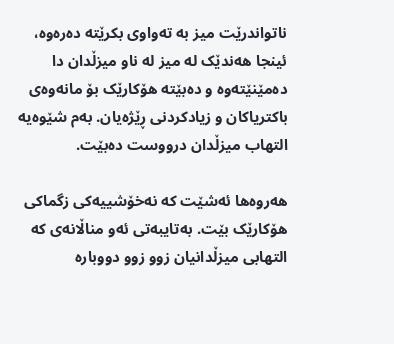ناتواندرێت میز به‌ ته‌واوی بکرێته‌ ده‌ره‌وه‌، ئینجا هه‌ندێک له‌ میز له‌ ناو میزڵدان دا ده‌مێنێته‌وه‌ و ده‌بێته‌ هۆکارێک بۆ مانه‌وه‌ی باکتریاکان و زیادکردنی ڕێژه‌یان. به‌م شێوه‌یه‌ التهاب میزڵدان درووست ده‌بێت.

هه‌روه‌ها ئه‌شێت که‌ نه‌خۆشییه‌کی زگماکی هۆکارێک بێت. به‌تایبه‌تی ئه‌و مناڵانه‌ی که‌ التهابی میزڵدانیان زوو زوو دووباره‌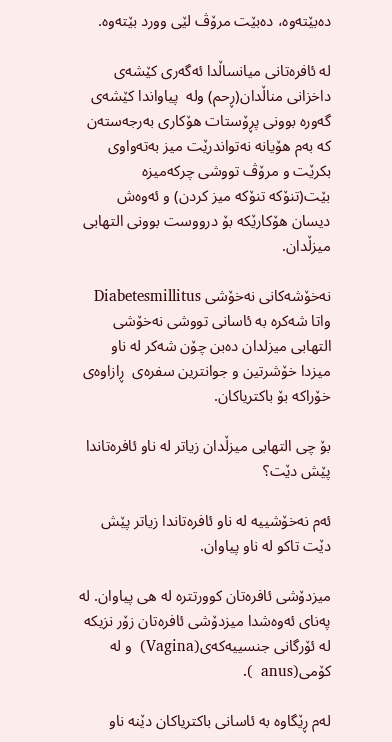ده‌بێته‌وه‌، ده‌بێت مرۆڤ لێی وورد بێته‌وه‌.

له ئافره‌تانی‌ میانساڵدا ئه‌گه‌ری کێشه‌ی داخزانی مناڵدان(ڕحم) وله‌‌ ‌ پیاواندا کێشه‌ی گه‌وره‌ بوونی پڕۆستات هۆکاری به‌رجه‌سته‌ن که‌ به‌م هۆیانه‌ نه‌تواندرێت میز به‌ته‌واوی بکرێت و مرۆڤ تووشی چرکه‌میزه‌ بێت(تنۆکه‌ تنۆکه‌ میز کردن) و ئه‌وه‌ش دیسان هۆکارێکه‌ بۆ درووست بوونی التهابی میزڵدان.

نه‌خۆشه‌کانی نه‌خۆشی Diabetesmillitus  واتا شه‌کره‌ به‌ ئاسانی تووشی نه‌خۆشی التهابی میزلدان ده‌بن چۆن شه‌کر له‌ ناو میزدا خۆشرتین و جوانترین سفره‌ی  ڕازاوه‌‌ی خۆراکه‌ بۆ باکتریاکان.

بۆ چی التهابی میزڵدان زیاتر له‌ ناو ئافره‌تاندا ‌ پێش دێت؟

ئه‌م نه‌خۆشییه‌ له‌ ناو ئافره‌تاندا زیاتر پێش دێت تاکو له‌ ناو پیاوان.

میزدۆشی ئافره‌تان کوورتتره‌ له‌ هی پیاوان. له‌ په‌نای ئه‌وه‌شدا میزدۆشی ئافره‌تان زۆر نزیکه‌ له‌ ئۆرگانی جنسییه‌که‌ی(Vagina)  و له‌ کۆمی(anus  ).

له‌م ڕێگاوه‌ به‌ ئاسانی باکتریاکان دێنه‌ ناو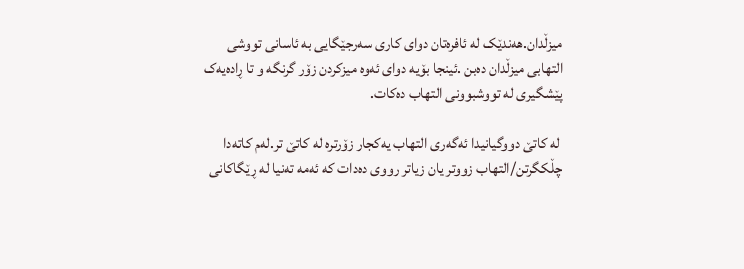میزڵدان.هه‌ندێک له‌ ئافره‌تان دوای کاری سه‌رجێگایی به‌ ئاسانی تووشی التهابی میزڵدان ده‌بن .ئینجا بۆیه‌ دوای ئه‌وه‌ میزکردن زۆر گرنگه‌ و تا ڕاده‌یه‌ک پێشگیری له‌ تووشبوونی التهاب ده‌کات.

 له‌ کاتێ دووگیانیدا ئه‌گه‌ری التهاب یه‌کجار زۆرتره‌ له‌ کاتێ تر.له‌م کاته‌دا چڵکگرتن/التهاب زووتر یان زیاتر رووی ده‌دات که‌ ئه‌مه‌ ته‌نیا له‌ ڕێگاکانی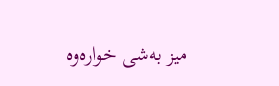میز به‌شی خواره‌وه‌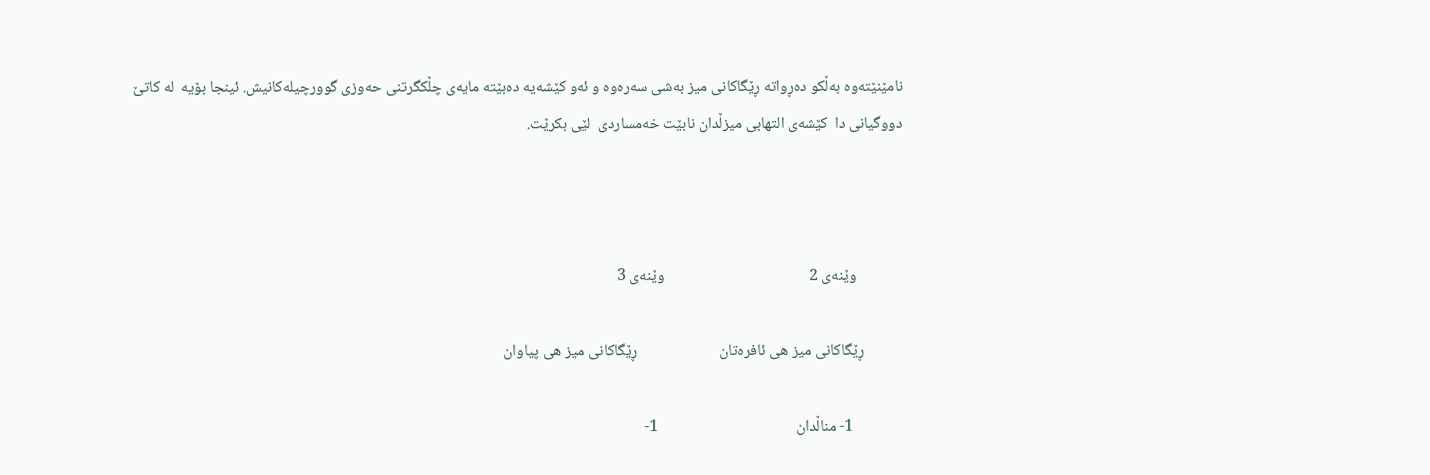نامێنێته‌وه‌‌ به‌ڵکو ده‌ڕواته‌ ڕێگاکانی میز به‌شی سه‌ره‌وه‌ و ئه‌و کێشه‌یه‌ ده‌بێته‌ مایه‌ی چڵکگرتنی حه‌وزی گوورچیله‌کانیش. ئینجا بۆیه‌  له‌ کاتێ دووگیانی دا  کێشه‌ی التهابی میزڵدان نابێت خه‌مساردی  لێی بکرێت.



             وێنه‌ی 2                                         وێنه‌ی 3

           ڕێگاکانی میز هی ئافره‌تان                       ڕێگاکانی میز هی پیاوان

              1- مناڵدان                                       1-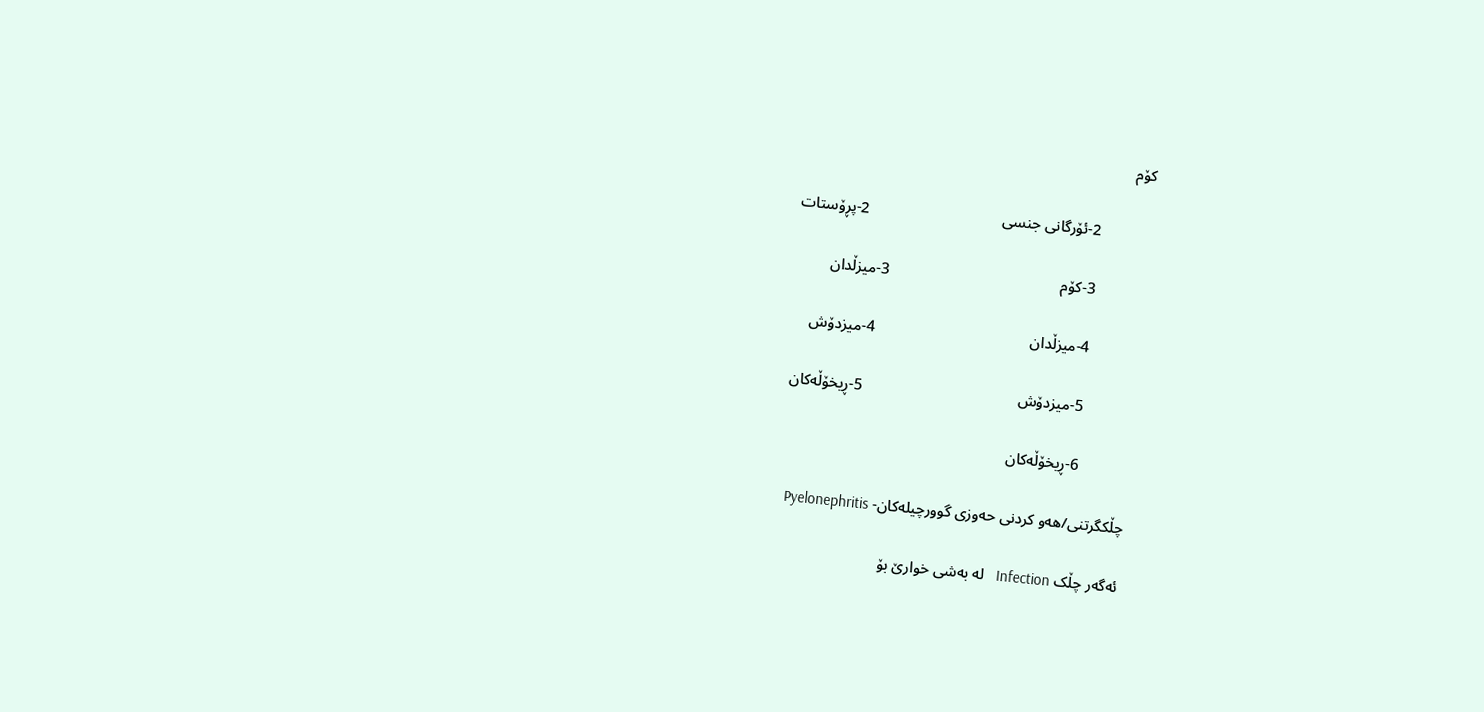کۆم

             2-ئۆرگانی جنسی                                  2-پڕۆستات

             3-کۆم                                            3-میزڵدان

             4-میزڵدان                                        4-میزدۆش

             5-میزدۆش                                        5-ڕیخۆڵه‌کان

             6-ڕیخۆڵه‌کان

چڵکگرتنی/هه‌و کردنی حه‌وزی گوورچیله‌کان- Pyelonephritis

ئه‌گه‌ر چڵک Infection   له‌ به‌شی خوارێ بۆ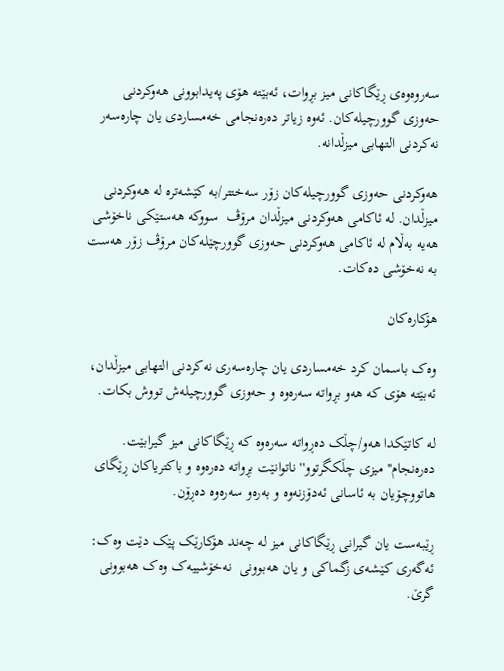سه‌روه‌وه‌ی ڕێگاکانی میز بڕوات، ئه‌بێته‌ هۆی په‌یدابوونی هه‌وکردنی حه‌وزی گوورچیله‌کان. ئه‌وه‌ زیاتر ده‌ره‌نجامی خه‌مساردی یان چاره‌سه‌ر نه‌کردنی التهابی میزڵدانه‌.

هه‌وکردنی حه‌وزی گوورچیله‌کان زۆر سه‌ختتر/به‌ کێشه‌تره‌ له‌ هه‌وکردنی میزڵدان. له‌ ئاکامی هه‌وکردنی میزڵدان مرۆڤ  سووکه‌ هه‌ستێکی ناخۆشی هه‌یه‌ به‌ڵام له‌ ئاکامی هه‌وکردنی حه‌وزی گوورچێله‌کان مرۆڤ زۆر هه‌ست به‌ نه‌خۆشی ده‌کات.

هۆکاره‌کان

وه‌ک باسمان کرد خه‌مساردی یان چاره‌سه‌ری نه‌کردنی التهابی میزڵدان، ئه‌بێته‌ هۆی که‌ هه‌و بڕواته‌ سه‌ره‌وه‌ و حه‌وزی گوورچیله‌ش تووش بکات.

له‌ کاتێکدا هه‌و/چڵک ده‌ڕواته‌ سه‌ره‌وه‌ که‌ ڕێگاکانی میز گیرابێت. ده‌ره‌نجام'' میزی چڵکگرتوو'' ناتوانێت بڕواته‌ ده‌ره‌وه‌ و باکتریاکان ڕێگای هاتووچۆیان به‌ ئاسانی ئه‌دۆزنه‌وه‌ و به‌ره‌و سه‌ره‌وه‌ ده‌ڕۆن.

ڕێبه‌ست یان گیرانی ڕێگاکانی میز له‌ چه‌ند هۆکارێک پێک دێت وه‌ک: ئه‌گه‌ری کێشه‌ی زگماکی و یان هه‌بوونی  نه‌خۆشییه‌ک وه‌ک هه‌بوونی گرێ.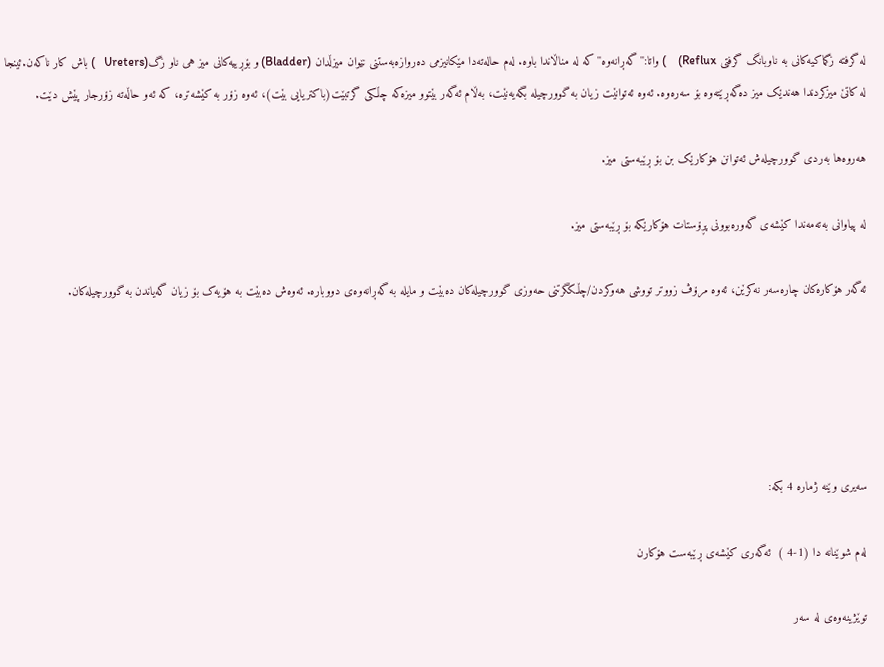له‌ گرفته‌ زگماکیه‌کانی به‌ ناوبانگ گرفتی Reflux)    ) واتا:'' گه‌ڕانه‌وه'' که‌ له‌ مناڵاندا باوه‌. له‌م حاله‌ته‌دا مێکانیزمی ده‌روازه‌به‌ستنی نێوان میزڵدان (Bladder) و بۆڕییه‌کانی میز هی ناو زگ(Ureters   ) باش کار ناکه‌ن.ئینجا له‌ کاتێ میزکردندا هه‌ندێک میز ده‌گه‌ڕێته‌وه‌ بۆ سه‌ره‌وه‌. ئه‌وه‌ ئه‌توانێت زیان به‌ گوورچیله‌ بگه‌یه‌نێت، به‌ڵام ئه‌گه‌ر بێتوو میزه‌که‌ چڵکی گرتبێت(باکتریایی بێت)، ئه‌وه‌ زۆر به‌ کێشه‌تره‌، که‌ ئه‌و حاڵه‌ته‌ زۆرجار پێش دێت.

هه‌روه‌ها به‌ردی گوورچیله‌ش ئه‌توانن هۆکارێک بن بۆ ڕێبه‌ستی میز.

له‌ پیاوانی به‌ته‌مه‌ندا کێشه‌ی گه‌وره‌بوونی پڕۆستات هۆکارێکه‌ بۆ ڕێبه‌ستی میز.

ئه‌گه‌ر هۆکاره‌کان چاره‌سه‌ر نه‌کرێن، ئه‌وه‌ مرۆڤ زووتر تووشی هه‌وکردن/چڵکگرتنی حه‌وزی گوورچیله‌کان ده‌بێت و مایله‌ به‌ گه‌ڕانه‌وه‌ی دووباره‌. ئه‌وه‌ش ده‌بێت به‌ هۆیه‌ک بۆ زیان گه‌یاندن به‌ گوورچیله‌کان.





سه‌یری وێنه ژماره‌ 4 بکه‌:

له‌‌م شوێنانه دا ‌(1-4 )  ئه‌گه‌ری کێشه‌ی ڕێبه‌ست هۆکارن

توێژینه‌وه‌ی له‌ سه‌ر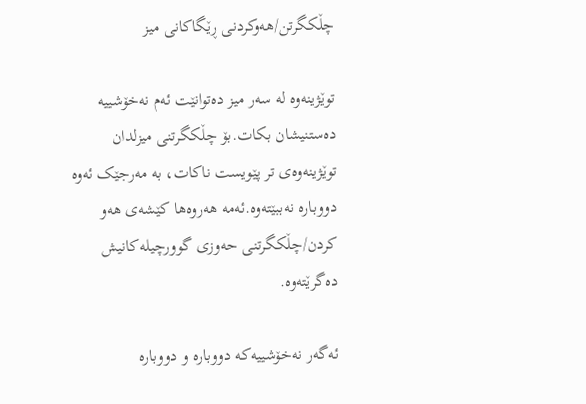چڵکگرتن/هه‌وکردنی ڕێگاکانی میز

توێژینه‌وه‌ له‌ سه‌ر میز ده‌توانێت ئه‌م نه‌خۆشییه‌ ده‌ستنیشان بکات.بۆ چڵکگرتنی میزلدان توێژینه‌وه‌ی تر پێویست ناکات، به‌ مه‌رجێک ئه‌وه‌ دووباره‌ نه‌ببێته‌وه‌.ئه‌مه‌ هه‌روه‌ها کێشه‌ی هه‌و کردن/چڵکگرتنی حه‌وزی گوورچیله‌کانیش ده‌گرێته‌وه‌.

ئه‌گه‌ر نه‌خۆشییه‌که‌ دووباره‌ و دووباره‌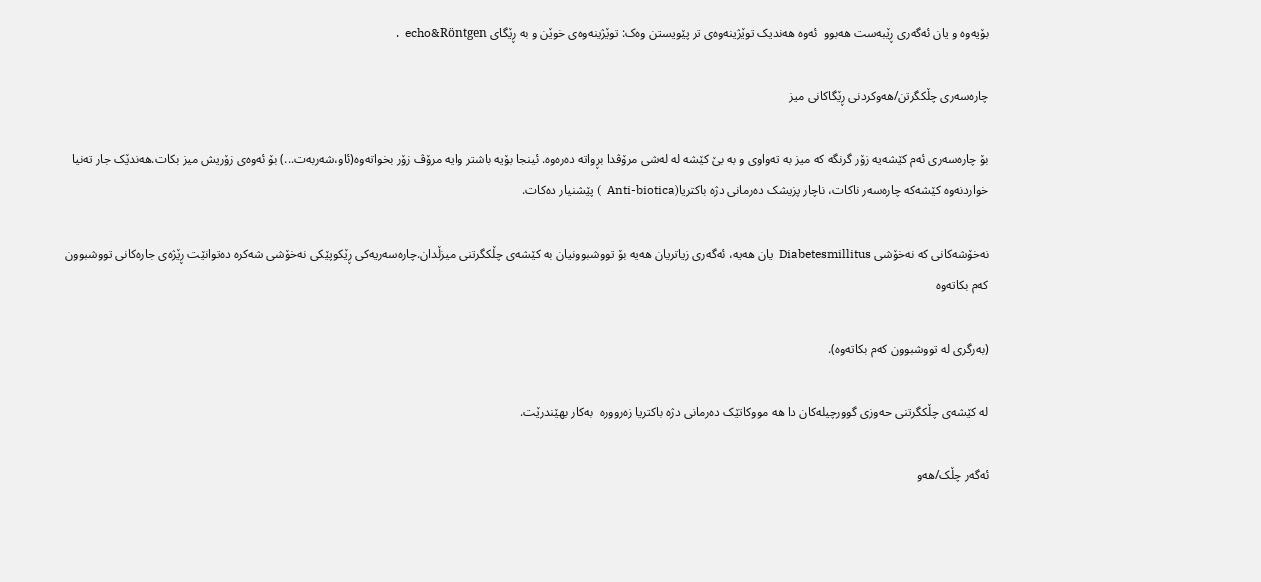بۆیه‌وه و یان ئه‌گه‌ری ڕێبه‌ست هه‌بوو ‌ ئه‌وه‌ هه‌ندیک توێژینه‌وه‌ی تر پێویستن وه‌ک: توێژینه‌وه‌ی خوێن و به‌ ڕێگای echo&Röntgen  .

چاره‌سه‌ری چڵکگرتن/هه‌وکردنی ڕێگاکانی میز

بۆ چاره‌سه‌ری ئه‌م کێشه‌یه‌ زۆر گرنگه‌ که‌ میز به‌ ته‌واوی و به‌ بێ کێشه‌ له‌ له‌شی مرۆڤدا بڕواته‌ ده‌ره‌وه‌. ئینجا بۆیه‌ باشتر وایه‌ مرۆڤ زۆر بخواته‌وه‌(ئاو،شه‌ربه‌ت...) بۆ ئه‌وه‌ی زۆریش میز بکات.هه‌ندێک جار ته‌نیا خواردنه‌وه‌ کێشه‌که‌ چاره‌سه‌ر ناکات، ناچار پزیشک ده‌رمانی دژه‌ باکتریا(Anti-biotica  ) پێشنیار ده‌کات.

نه‌خۆشه‌کانی که‌ نه‌خۆشی Diabetesmillitus  یان هه‌یه‌، ئه‌گه‌ری زیاتریان هه‌یه‌ بۆ تووشبوونیان به‌ کێشه‌ی چڵکگرتنی میزڵدان.چاره‌سه‌ریه‌کی ڕێکوپێکی نه‌خۆشی شه‌کره‌ ده‌توانێت ڕێژه‌ی جاره‌کانی تووشبوون که‌م بکاته‌وه

(به‌رگری له‌ تووشبوون که‌م بکاته‌وه‌).

له‌ کێشه‌ی چڵکگرتنی حه‌وزی گوورچیله‌کان دا هه مووکاتێک ده‌رمانی دژه‌ باکتریا زه‌رووره‌  به‌کار بهێندرێت.

ئه‌گه‌ر چڵک/هه‌و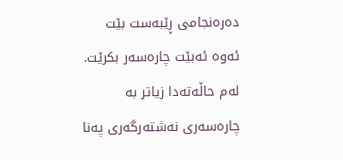ده‌ره‌نجامی ڕێبه‌ست بێت ئه‌وه‌ ئه‌بێت چاره‌سه‌ر بکرێت. له‌م حاڵه‌ته‌دا زیاتر به‌ چاره‌سه‌ری نه‌شته‌رگه‌ری په‌نا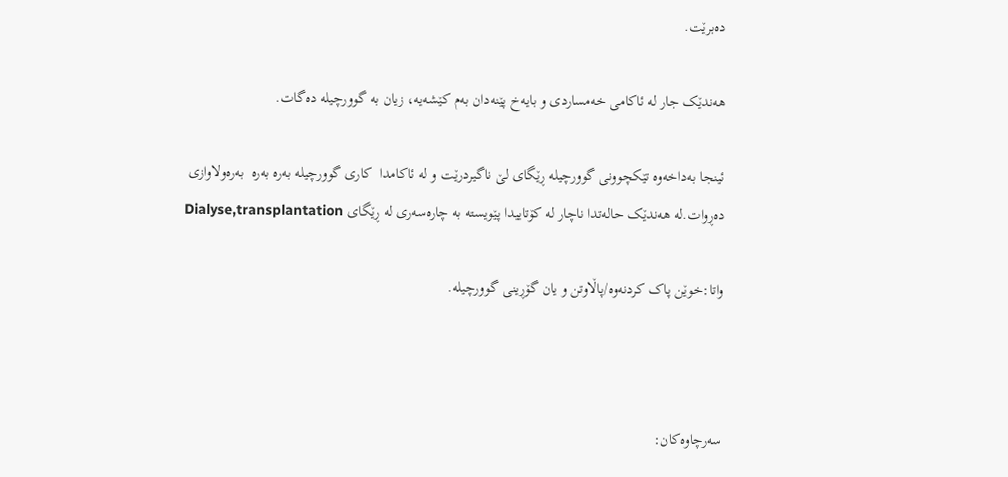ده‌برێت.

هه‌ندێک جار له‌ ئاکامی خه‌مساردی و بایه‌خ پێنه‌دان به‌م کێشه‌یه‌، زیان به‌ گوورچیله‌ ده‌گات.

ئینجا به‌داخه‌وه‌ تێکچوونی گوورچیله‌ ڕێگای لێ ناگیردرێت و له‌ ئاکامدا  کاری گوورچیله‌ به‌ره‌ به‌ره‌  به‌ره‌و‌لاوازی ده‌ڕوات.له‌ هه‌ندێک حاله‌تدا ناچار له‌ کۆتاییدا پێویسته‌ به‌ چاره‌سه‌ری له‌ ڕێگای Dialyse,transplantation

واتا:خوێن پاک کردنه‌وه‌/پاڵاوتن و یان گۆڕینی گوورچیله‌.



سه‌رچاوه‌کان: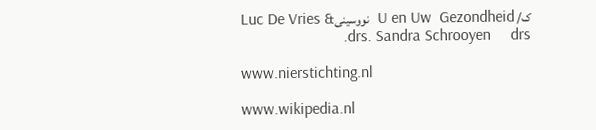ک/ U en Uw  Gezondheid  نووسینیLuc De Vries & drs. Sandra Schrooyen     drs.

www.nierstichting.nl

www.wikipedia.nl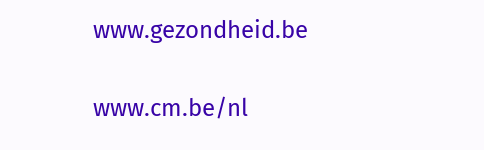www.gezondheid.be

www.cm.be/nl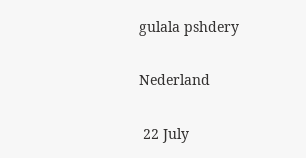gulala pshdery

Nederland

 22 July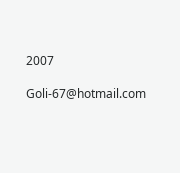2007

Goli-67@hotmail.com